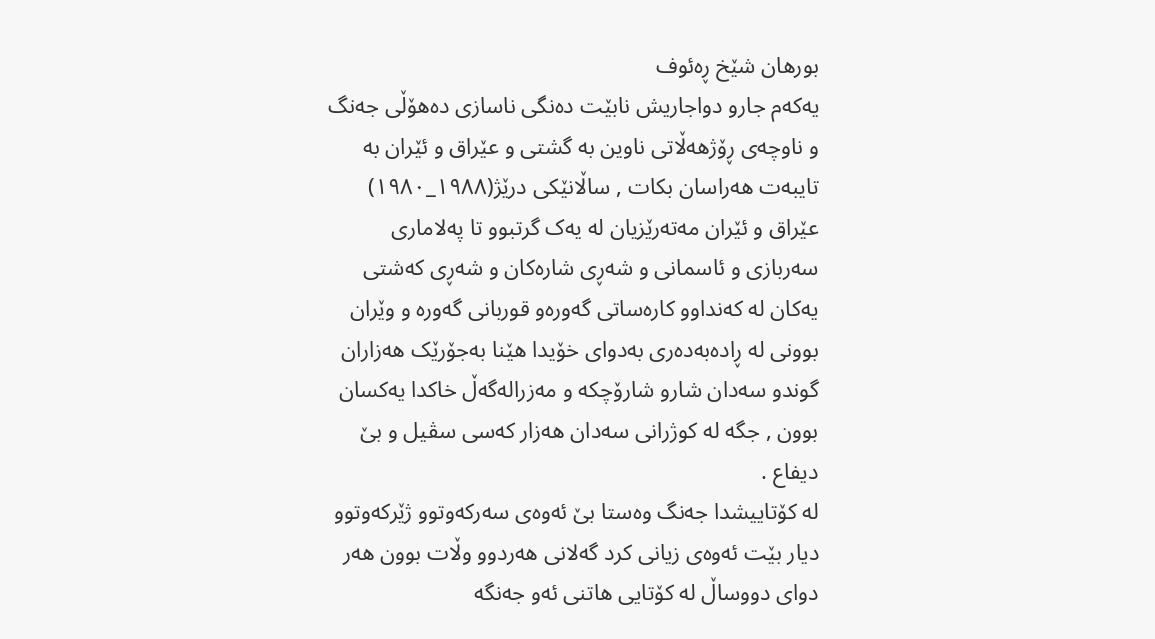بورھان شێخ ڕەئوف
یەکەم جارو دواجاریش نابێت دەنگی ناسازی دەھۆڵی جەنگ و ناوچەی ڕۆژھەڵاتی ناوین بە گشتی و عێراق و ئێران بە تایبەت ھەراسان بکات , ساڵانێکی درێژ(١٩٨٨_١٩٨٠) عێراق و ئێران مەتەرێزیان لە یەک گرتبوو تا پەلاماری سەربازی و ئاسمانی و شەڕی شارەکان و شەڕی کەشتی یەکان لە کەنداوو کارەساتی گەورەو قوربانی گەورە و وێران بوونی لە ڕادەبەدەری بەدوای خۆیدا ھێنا بەجۆرێک ھەزاران گوندو سەدان شارو شارۆچکە و مەزرالەگەڵ خاکدا یەکسان بوون , جگە لە کوژرانی سەدان ھەزار کەسی سڤیل و بێ دیفاع .
لە کۆتاییشدا جەنگ وەستا بێ ئەوەی سەرکەوتوو ژێرکەوتوو دیار بێت ئەوەی زیانی کرد گەلانی ھەردوو وڵات بوون ھەر دوای دووساڵ لە کۆتایی ھاتنی ئەو جەنگە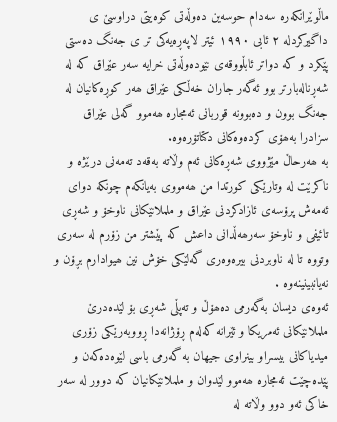ماڵوێرانکەرە سەدام حوسەین دەوڵەتی کوەیتی دراوسێ ی داگیرکردلە ٢ ئابی ١٩٩٠ ئیتر لاپەڕەیەکی تر ی جەنگ دەستی پێکرد و کە دواتر ئابڵووقەی نێودەوڵەتی خرایە سەر عێراق کە لە شەڕنالەبارتر بوو ئەگەر جاران خەڵکی عێراق ھەر کوڕەکانیان لە جەنگ بوون و دەبوونە قوربانی ئەمجارە ھەموو گەلی عێراق سزادرا بەھۆی کردەوەکانی دکتاتۆرەوە.
بە ھەرحاڵ مێژووی شەڕەکانی ئەم وڵاتە بەقەد تەمەنی درێژە و ناکرێت لە وتارێکی کورتدا من ھەمووی بەیانکەم چونکە دوای ئەمەش پرۆسەی ئازادکردنی عێراق و ململانێکانی ناوخۆ و شەڕی تائیفی و ناوخۆ سەرھەڵدانی داعش کە پێشتر من زۆرم لە سەری وتووە تا لە ناوبردنی بیرەوەری گەلێکی خۆش نین ھیوادارم بڕۆن و نەیانبینینەوە .
ئەوەی دیسان بەگەرمی دەھۆڵ و تەپڵی شەڕی بۆ لێدەدرێ ململانێکانی ئەمریکا و ئێرانە کەلەم ڕۆژانەدا ڕووبەرێکی زۆری میدیاکانی بیسراو بینراوی جیھان بە گەرمی باسی لێوەدەکەن و پێدەچێت ئەمجارە ھەموو لێدوان و ململانێکانیان کە دوور لە سەر خاکی ئەو دوو وڵاتە لە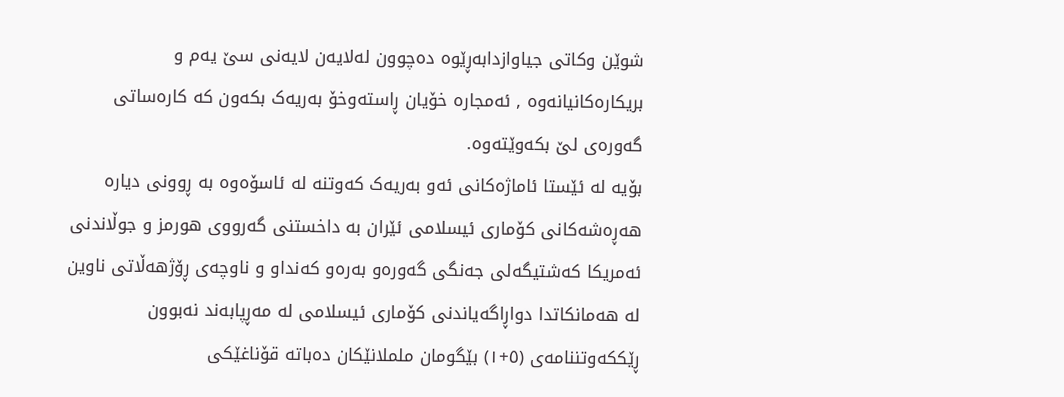شوێن وکاتی جیاوازدابەڕێوە دەچوون لەلایەن لایەنی سێ یەم و بریکارەکانیانەوە , ئەمجارە خۆیان ڕاستەوخۆ بەریەک بکەون کە کارەساتی گەورەی لێ بکەوێتەوە.
بۆیە لە ئێستا ئاماژەکانی ئەو بەریەک کەوتنە لە ئاسۆەوە بە ڕوونی دیارە ھەڕەشەکانی کۆماری ئیسلامی ئێران بە داخستنی گەرووی ھورمز و جوڵاندنی ئەمریکا کەشتیگەلی جەنگی گەورەو بەرەو کەنداو و ناوچەی ڕۆژھەڵاتی ناوین لە ھەمانکاتدا دواڕاگەیاندنی کۆماری ئیسلامی لە مەڕپابەند نەبوون ڕێککەوتننامەی (٥+١) بێگومان ململانێکان دەباتە قۆناغێکی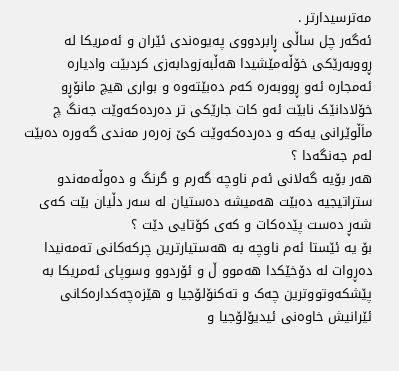مەترسیدارتر .
ئەگەر چل ساڵی ڕابردووی پەیوەندی ئێران و ئەمریکا لە ڕووبەرێکی خۆڵەمێشیدا ھەڵبەزودابەزی کردبێت وادیارە ئەمجارە ئەو ڕووبەرە کەم دەبێتەوە و بواری ھیچ مانۆڕو خۆلادانێک نابێت ئەو کات جارێکی تر دەردەکەوێت جەنگ چ ماَڵوێرانی یەکە و دەردەکەوێت کێ زەرەر مەندی گەورە دەبێت لەم جەنگەدا ؟
ھەر بۆیە گەلانی ئەم ناوچە گەرم و گرنگ و دەوڵەمەندو ستراتیجیە دەبێت ھەمیشە دەستیان لە سەر دڵیان بێت کەی شەڕ دەست پێدەکات و کەی کۆتایی دێت ؟
بۆ یە ئێستا ئەم ناوچە بە ھەستیارترین چرکەکانی تەمەنیدا دەڕوات لە دۆخێکدا ھەموو ڵ و ئۆردوو وسوپای ئەمریکا بە پێشکەوتووترین چەک و تەکنۆلۆجیا و ھێزەچەکدارەکانی ئێرانیش خاوەنی ئیدیۆلۆجیا و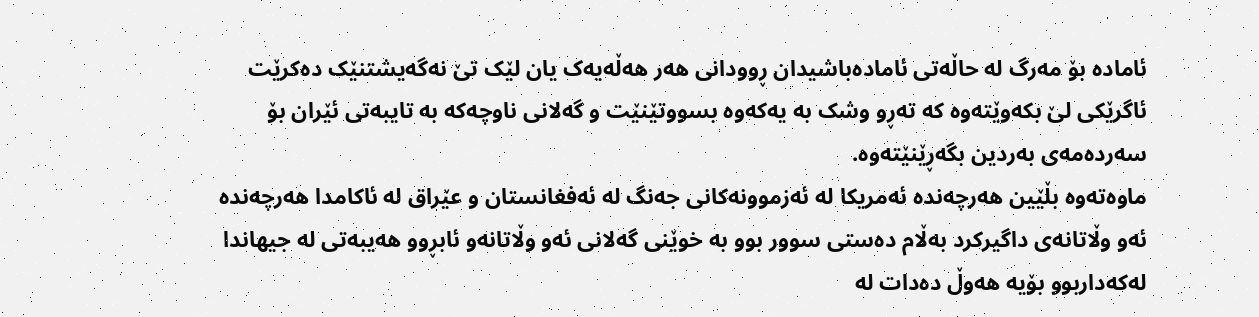ئامادە بۆ مەرگ لە حاڵەتی ئامادەباشیدان ڕوودانی ھەر ھەڵەیەک یان لێک تێ نەگەیشتنێک دەکرێت ئاگرێکی لێ بکەوێتەوە کە تەڕو وشک بە یەکەوە بسووتێنێت و گەلانی ناوچەکە بە تایبەتی ئێران بۆ سەردەمەی بەردین بگەڕێنێتەوە.
ماوەتەوە بڵێین ھەرچەندە ئەمریکا لە ئەزموونەکانی جەنگ لە ئەفغانستان و عێراق لە ئاکامدا ھەرچەندە ئەو وڵاتانەی داگیرکرد بەڵام دەستی سوور بوو بە خوێنی گەلانی ئەو وڵاتانەو ئابڕوو ھەیبەتی لە جیھاندا لەکەداربوو بۆیە ھەوڵ دەدات لە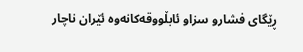ڕێگای فشارو سزاو ئابڵووقەکانەوە ئێران ناچار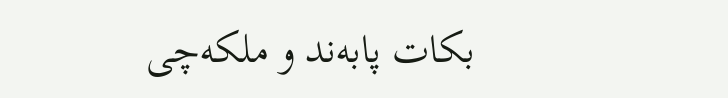بکات پابەند و ملکەچی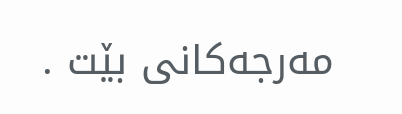مەرجەکانی بێت .